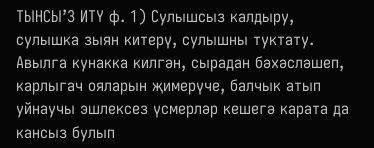ТЫНСЫ’З ИТҮ ф. 1) Сулышсыз калдыру, сулышка зыян китерү, сулышны туктату. Авылга кунакка килгән, сырадан бәхәсләшеп, карлыгач ояларын җимерүче, балчык атып уйнаучы эшлексез үсмерләр кешегә карата да кансыз булып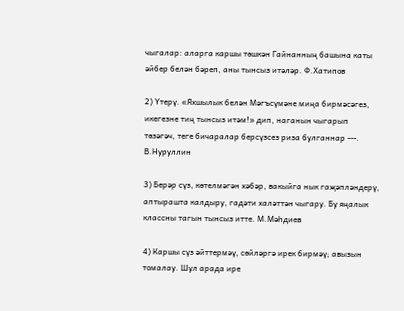чыгалар: аларга каршы төшкән Гайнанның башына каты әйбер белән бәреп, аны тынсыз итәләр. Ф.Хатипов

2) Үтерү. «Яхшылык белән Мәгъсүмәне миңа бирмәсәгез, икегезне тиң тынсыз итәм!» дип, наганын чыгарып төзәгәч, теге бичаралар берсүзсез риза булганнар ---. В.Нуруллин

3) Берәр сүз, көтелмәгән хәбәр, вакыйга нык гаҗәпләндерү, аптырашта калдыру, гадәти халәттән чыгару. Бу яңалык классны тагын тынсыз итте. М.Мәһдиев

4) Каршы сүз әйттермәү, сөйләргә ирек бирмәү; авызын томалау. Шул арада ире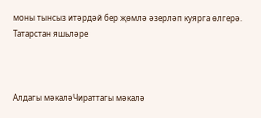моны тынсыз итәрдәй бер җөмлә әзерләп куярга өлгерә. Татарстан яшьләре



Алдагы мәкаләЧираттагы мәкалә